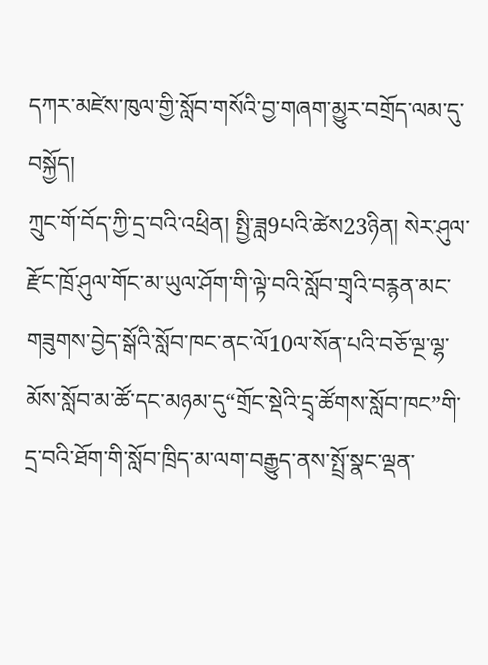དཀར་མཛེས་ཁུལ་གྱི་སློབ་གསོའི་བྱ་གཞག་མྱུར་བགྲོད་ལམ་དུ་བསྐྱོད།
ཀྲུང་གོ་བོད་ཀྱི་དྲ་བའི་འཕྲིན། སྤྱི་ཟླ9པའི་ཚེས23ཉིན། སེར་ཤུལ་རྫོང་ཁྲོ་ཤུལ་གོང་མ་ཡུལ་ཤོག་གི་ལྟེ་བའི་སློབ་གྲྭའི་བརྙན་མང་གཟུགས་བྱེད་སྒོའི་སློབ་ཁང་ནང་ལོ10ལ་སོན་པའི་བཅོ་ལྔ་ལྷ་མོས་སློབ་མ་ཚོ་དང་མཉམ་དུ“གྲོང་སྡེའི་དྲྭ་ཚོགས་སློབ་ཁང”གི་དྲ་བའི་ཐོག་གི་སློབ་ཁྲིད་མ་ལག་བརྒྱུད་ནས་སྤྲོ་སྣང་ལྡན་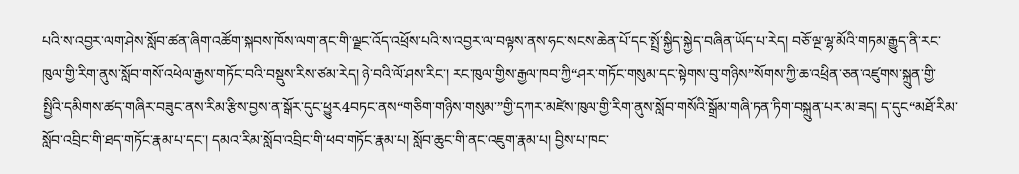པའི་ས་འབྱར་ལག་ཤེས་སློབ་ཚན་ཞིག་འཚོག་སྐབས་ཁོས་ལག་ནང་གི་ལྗང་འོད་འཕྲོས་པའི་ས་འབྱར་ལ་བལྟས་ནས་ཧང་སངས་ཆེན་པོ་དང་སྤྲོ་སྐྱིད་སྐྱེད་བཞིན་ཡོད་པ་རེད། བཅོ་ལྔ་ལྷ་མོའི་གཏམ་རྒྱུད་ནི་རང་ཁུལ་གྱི་རིག་ནུས་སློབ་གསོ་འཕེལ་རྒྱས་གཏོང་བའི་བསྡུས་རིས་ཙམ་རེད། ཉེ་བའི་ལོ་ཤས་རིང་། རང་ཁུལ་གྱིས་རྒྱལ་ཁབ་ཀྱི“ཤར་གཏོང་གསུམ་དང་སྟེགས་བུ་གཉིས”སོགས་ཀྱི་ཆ་འཕྲིན་ཅན་འཛུགས་སྐྲུན་གྱི་སྤྱིའི་དམིགས་ཚད་གཞིར་བཟུང་ནས་རིམ་རྩིས་བྱས་ན་སྒོར་དུང་ཕྱུར4བཏང་ནས“གཅིག་གཉིས་གསུམ་”གྱི་དཀར་མཛེས་ཁུལ་གྱི་རིག་ནུས་སློབ་གསོའི་སྒྲོམ་གཞི་ཏན་ཏིག་བསྐྲུན་པར་མ་ཟད། ད་དུང“མཐོ་རིམ་སློབ་འབྲིང་གི་ཐད་གཏོང་རྣམ་པ་དང་། དམའ་རིམ་སློབ་འབྲིང་གི་ཕབ་གཏོང་རྣམ་པ། སློབ་ཆུང་གི་ནང་འཇུག་རྣམ་པ། བྱིས་པ་ཁང་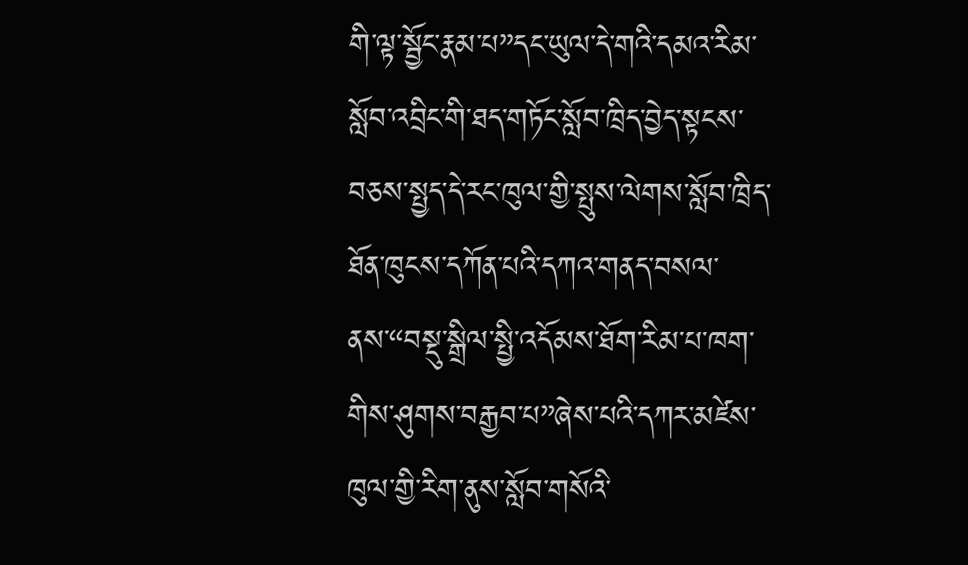གི་ལྟ་སྦྱོང་རྣམ་པ”དང་ཡུལ་དེ་གའི་དམའ་རིམ་སློབ་འབྲིང་གི་ཐད་གཏོང་སློབ་ཁྲིད་བྱེད་སྟངས་བཅས་སྤྱད་དེ་རང་ཁུལ་གྱི་སྤུས་ལེགས་སློབ་ཁྲིད་ཐོན་ཁུངས་དཀོན་པའི་དཀའ་གནད་བསལ་ནས་“བསྡུ་སྒྲིལ་སྤྱི་འདོམས་ཐོག་རིམ་པ་ཁག་གིས་ཤུགས་བརྒྱབ་པ”ཞེས་པའི་དཀར་མཛེས་ཁུལ་གྱི་རིག་ནུས་སློབ་གསོའི་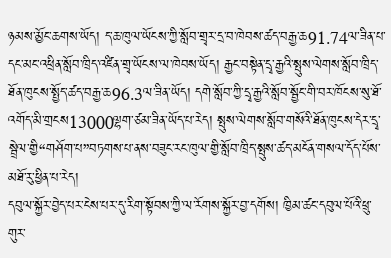ཉམས་མྱོང་ཆགས་ཡོད། ད་ཆ་ཁུལ་ཡོངས་ཀྱི་སློབ་གྲྭར་དྲ་བ་ཁེབས་ཚད་བརྒྱ་ཆ91.74ལ་ཟིན་པ་དང་མང་འཕྲིན་སློབ་ཁྲིད་འཛིན་གྲྭ་ཡོངས་ལ་ཁེབས་ཡོད། རྒྱང་བསྟེན་དྲྭ་རྒྱའི་སྤུས་ལེགས་སློབ་ཁྲིད་ཐོན་ཁུངས་སྤྱོད་ཚད་བརྒྱ་ཆ96.3ལ་ཟིན་ཡོད། དགེ་སློབ་ཀྱི་དྲྭ་རྒྱའི་སློབ་སྦྱོང་གི་བར་ཁོངས་སུ་ཐོ་འགོད་མི་གྲངས13000ལྷག་ཙམ་ཟིན་ཡོད་པ་རེད། སྤུས་ལེགས་སློབ་གསོའི་ཐོན་ཁུངས་དེར་དྲྭ་སྦྲེལ་གྱི“གཤོག་པ”བཏགས་པ་ནས་བཟུང་རང་ཁུལ་གྱི་སློབ་ཁྲིད་སྤུས་ཚད་མངོན་གསལ་དོད་པོས་མཐོ་རུ་ཕྱིན་པ་རེད།
དབུལ་སྐྱོར་བྱེད་པར་ངེས་པར་དུ་རིག་སྟོབས་ཀྱི་ལ་རོགས་སྐྱོར་བྱ་དགོས། ཁྱིམ་ཚང་དབུལ་པོའི་ཕྲུ་གུར་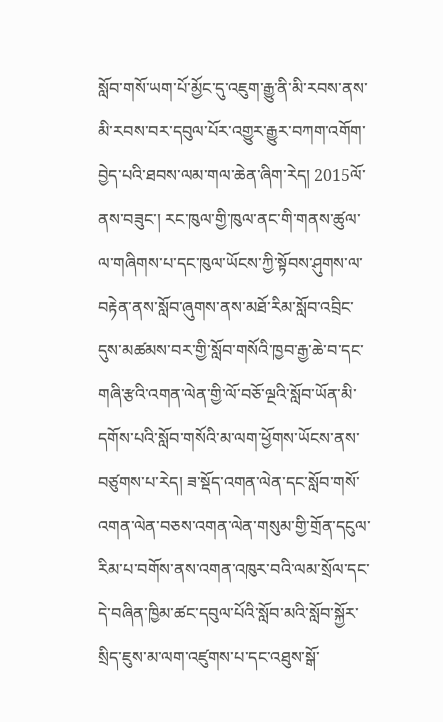སློབ་གསོ་ཡག་པོ་མྱོང་དུ་འཇུག་རྒྱུ་ནི་མི་རབས་ནས་མི་རབས་བར་དབུལ་པོར་འགྱུར་རྒྱུར་བཀག་འགོག་བྱེད་པའི་ཐབས་ལམ་གལ་ཆེན་ཞིག་རེད། 2015ལོ་ནས་བཟུང་། རང་ཁུལ་གྱི་ཁུལ་ནང་གི་གནས་ཚུལ་ལ་གཞིགས་པ་དང་ཁུལ་ཡོངས་ཀྱི་སྟོབས་ཤུགས་ལ་བརྟེན་ནས་སློབ་ཞུགས་ནས་མཐོ་རིམ་སློབ་འབྲིང་དུས་མཚམས་བར་གྱི་སློབ་གསོའི་ཁྱབ་རྒྱ་ཆེ་བ་དང་གཞི་རྩའི་འགན་ལེན་གྱི་ལོ་བཅོ་ལྔའི་སློབ་ཡོན་མི་དགོས་པའི་སློབ་གསོའི་མ་ལག་ཕྱོགས་ཡོངས་ནས་བཙུགས་པ་རེད། ཟ་སྡོད་འགན་ལེན་དང་སློབ་གསོ་འགན་ལེན་བཅས་འགན་ལེན་གསུམ་གྱི་གྲོན་དངུལ་རིམ་པ་བགོས་ནས་འགན་འཁུར་བའི་ལམ་སྲོལ་དང་དེ་བཞིན་ཁྱིམ་ཚང་དབུལ་པོའི་སློབ་མའི་སློབ་སྐྱོར་སྲིད་ཇུས་མ་ལག་འཛུགས་པ་དང་འཐུས་སྒོ་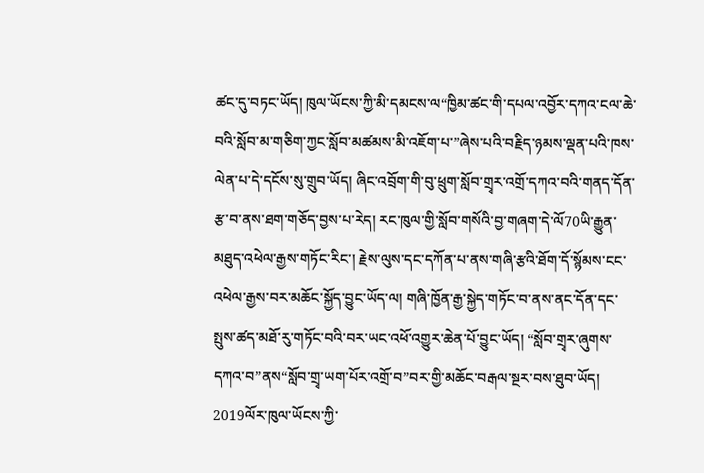ཚང་དུ་བཏང་ཡོད། ཁུལ་ཡོངས་ཀྱི་མི་དམངས་ལ“ཁྱིམ་ཚང་གི་དཔལ་འབྱོར་དཀའ་ངལ་ཆེ་བའི་སློབ་མ་གཅིག་ཀྱང་སློབ་མཚམས་མི་འཇོག་པ་”ཞེས་པའི་བརྗིད་ཉམས་ལྡན་པའི་ཁས་ལེན་པ་དེ་དངོས་སུ་གྲུབ་ཡོད། ཞིང་འབྲོག་གི་བུ་ཕྲུག་སློབ་གྲྭར་འགྲོ་དཀའ་བའི་གནད་དོན་རྩ་བ་ནས་ཐག་གཅོད་བྱས་པ་རེད། རང་ཁུལ་གྱི་སློབ་གསོའི་བྱ་གཞག་དེ་ལོ70ཡི་རྒྱུན་མཐུད་འཕེལ་རྒྱས་གཏོང་རིང་། རྗེས་ལུས་དང་དཀོན་པ་ནས་གཞི་རྩའི་ཐོག་དོ་སྙོམས་ངང་འཕེལ་རྒྱས་བར་མཆོང་སྐྱོད་བྱུང་ཡོད་ལ། གཞི་ཁྱོན་རྒྱ་སྐྱེད་གཏོང་བ་ནས་ནང་དོན་དང་སྤུས་ཚད་མཐོ་རུ་གཏོང་བའི་བར་ཡང་འཕོ་འགྱུར་ཆེན་པོ་བྱུང་ཡོད། “སློབ་གྲྭར་ཞུགས་དཀའ་བ”ནས“སློབ་གྲྭ་ཡག་པོར་འགྲོ་བ”བར་གྱི་མཆོང་བརྒལ་སྔར་བས་ཐུབ་ཡོད། 2019ལོར་ཁུལ་ཡོངས་ཀྱི་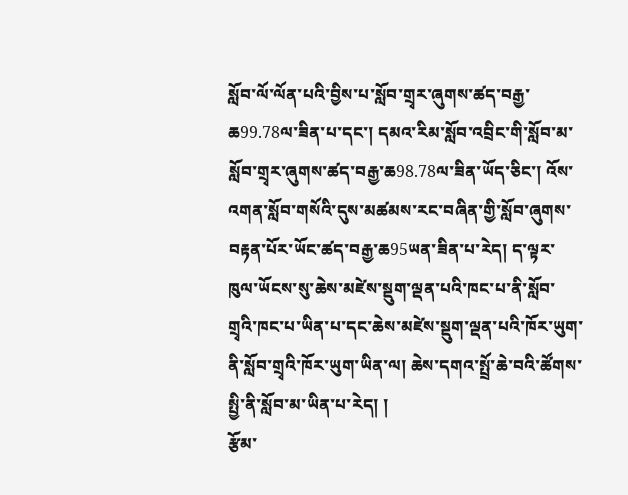སློབ་ལོ་ལོན་པའི་བྱིས་པ་སློབ་གྲྭར་ཞུགས་ཚད་བརྒྱ་ཆ99.78ལ་ཟིན་པ་དང་། དམའ་རིམ་སློབ་འབྲིང་གི་སློབ་མ་སློབ་གྲྭར་ཞུགས་ཚད་བརྒྱ་ཆ98.78ལ་ཟིན་ཡོད་ཅིང་། འོས་འགན་སློབ་གསོའི་དུས་མཚམས་རང་བཞིན་གྱི་སློབ་ཞུགས་བརྟན་པོར་ཡོང་ཚད་བརྒྱ་ཆ95ཡན་ཟིན་པ་རེད། ད་ལྟར་ཁུལ་ཡོངས་སུ་ཆེས་མཛེས་སྡུག་ལྡན་པའི་ཁང་པ་ནི་སློབ་གྲྭའི་ཁང་པ་ཡིན་པ་དང་ཆེས་མཛེས་སྡུག་ལྡན་པའི་ཁོར་ཡུག་ནི་སློབ་གྲྭའི་ཁོར་ཡུག་ཡིན་ལ། ཆེས་དགའ་སྤྲོ་ཆེ་བའི་ཚོགས་སྤྱི་ནི་སློབ་མ་ཡིན་པ་རེད། །
རྩོམ་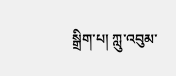སྒྲིག་པ། ཀླུ་འབུམ་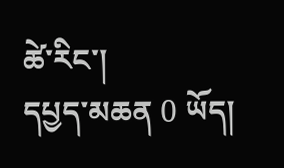ཚེ་རིང་།
དཔྱད་མཆན 0 ཡོད།